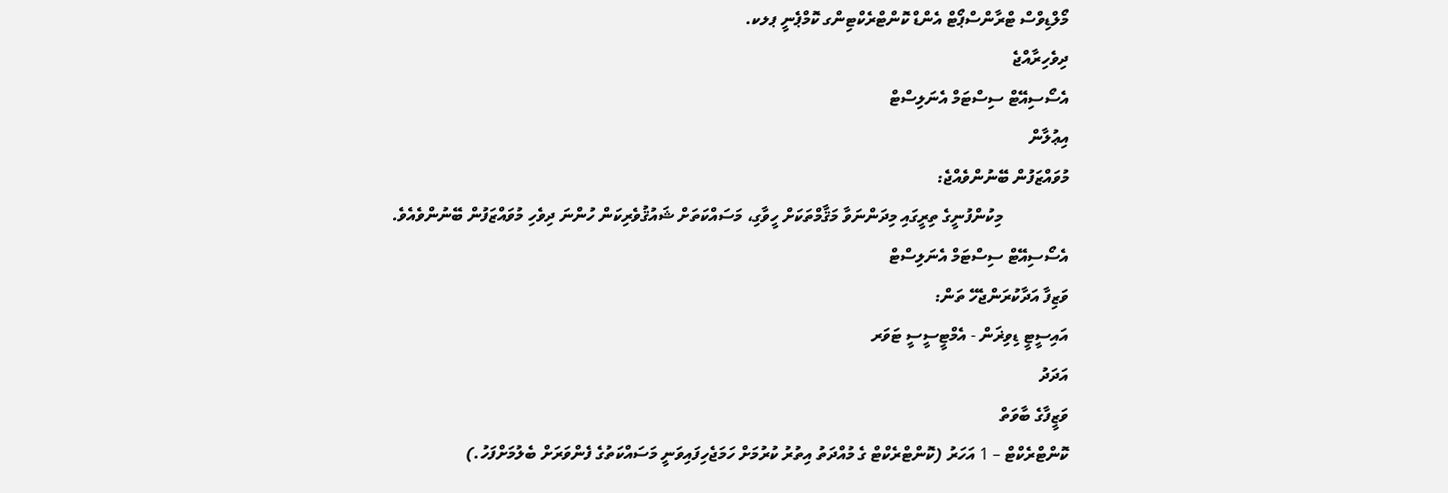މޯލްޑިވްސް ޓްރާންސްޕޯޓް އެންޑް ކޮންޓްރެކްޓިންގ ކޮމްޕެނީ ޕލކ.
ދިވެހިރާއްޖެ
އެސޯސިއޭޓް ސިސްޓަމް އެނަލިސްޓް
އިޢުލާން
މުވައްޒަފުން ބޭނުންވެއްޖެ:
                މިކުންފުނީގެ ތިރީގައި މިދަންނަވާ މަޤާމްތަކަށް ހީވާގި، މަސައްކަތަށް ޝައުޤުވެރިކަން ހުންނަ ދިވެހި މުވައްޒަފުން ބޭނުންވެއެވެ.
އެސޯސިއޭޓް ސިސްޓަމް އެނަލިސްޓް
ވަޒިފާ އަދާކުރަންޖެހޭ ތަން:
އައިސީޓީ ޑިވިޜަން - އެމްޓީސީސީ ޓަވަރ
އަދަދު
ވަޒީފާގެ ބާވަތް
ކޮންޓްރެކްޓް – 1 އަހަރު (ކޮންޓްރެކްޓް ގެ މުއްދަތު އިތުރު ކުރުމަށް ހަމަޖެހިފައިވަނީ މަސައްކަތުގެ ފެންވަރަށް ބެލުމަށްފަހު.)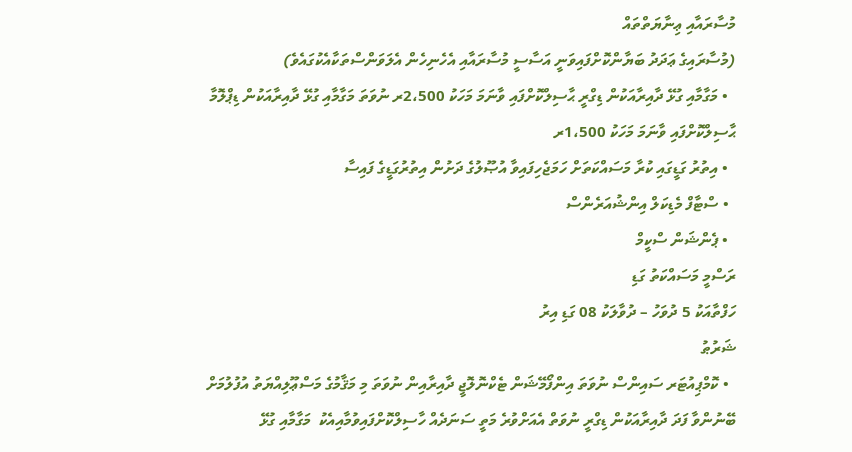މުސާރައާއި ޢިނާޔަތްތައް
(މުސާރައިގެ ޢަދަދު ބަޔާންކޮށްފައިވަނީ އަސާސީ މުސާރައާއި އެހެނިހެން އެލަވަންސްތަކާއެކުގައެވެ)
  • މަގާމާއި ގުޅޭ ދާއިރާއަކުން ޑިގްރީ ޙާސިލްކޮށްފައި ވާނަމަ މަހަކު 2،500ރ ނުވަތަ މަގާމާއި ގުޅޭ ދާއިރާއަކުން ޑިޕްލޮމާ ޙާސިލްކޮށްފައި ވާނަމަ މަހަކު 1،500ރ
  • އިތުރު ގަޑީގައި ކުރާ މަސައްކަތަށް ހަމަޖެހިފައިވާ އުޞޫލުގެ ދަށުން އިތުރުގަޑީގެ ފައިސާ
  • ސްޓާފް މެޑިކަލް އިންޝުއަރެންސް
  • ޕެންޝަން ސްކީމް
ރަސްމީ މަސައްކަތު ގަޑި
ހަފްތާއަކު 5 ދުވަހު – ދުވާލަކު 08 ގަޑި އިރު
ޝަރުޠު
  • ކޮމްޕިއުޓަރ ސައިންސް ނުވަތަ އިންފޯމޭޝަން ޓެކްނޮލޮޖީ ދާއިރާއިން ނުވަތަ މި މަޤާމުގެ މަސްޢޫލިއްޔަތު އުފުލުމަށް ބޭނުންވާ ފަދަ ދާއިރާއަކުން ޑިގްރީ ނުވަތް އެއަށްވުރެ މަތީ ސަނަދެއް ހާސިލްކޮށްފައިވުމާއިއެކު  މަގާމާއި ގުޅޭ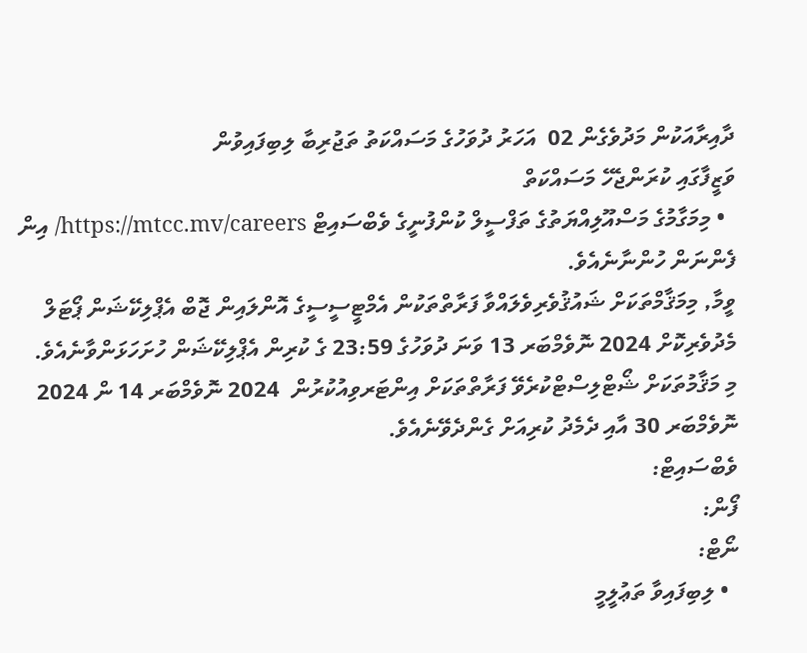ދާއިރާއަކުން މަދުވެގެން 02  އަހަރު ދުވަހުގެ މަސައްކަތު ތަޖުރިބާ ލިބިފައިވުން
ވަޒީފާގައި ކުރަންޖެހޭ މަސައްކަތް
  • މިމަގާމުގެ މަސްއޫލިއްޔަތުގެ ތަފްސީލް ކުންފުނީގެ ވެބްސައިޓް https://mtcc.mv/careers/ އިން ފެންނަން ހުންނާނެއެވެ.
ވީމާ, މިމަޤާމްތަކަށް ޝައުޤުވެރިވެލައްވާ ފަރާތްތަކުން އެމްޓީސީސީގެ އޮންލައިން ޖޮބް އެޕްލިކޭޝަން ޕޯޓަލް މެދުވެރިކޮށް 2024 ނޮވެމްބަރ 13 ވަނަ ދުވަހުގެ 23:59 ގެ ކުރިން އެޕްލިކޭޝަން ހުށަހަޅަންވާނެއެވެ.
މި މަޤާމުތަކަށް ޝޯޓްލިސްޓްކުރެވޭ ފަރާތްތަކަށް އިންޓަރވިއުކުރުން  2024 ނޮވެމްބަރ 14 ން 2024 ނޮވެމްބަރ 30 އާއި ދެމެދު ކުރިއަށް ގެންދެވޭނެއެވެ.
ވެބްސައިޓް:
ފޯން:
ނޯޓް:
  • ލިބިފައިވާ ތަޢުލީމީ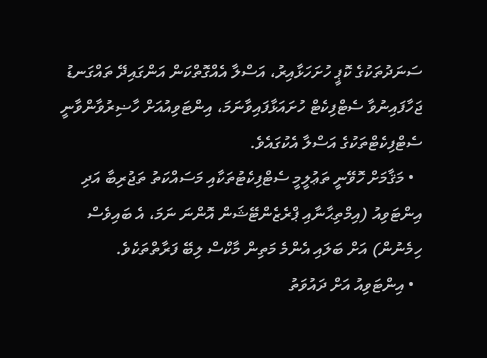ސަނަދުތަކުގެ ކޮޕީ ހުށަހަޅާއިރު، އަސްލާ އެއްގޮތްކަން އަންގައިދޭ ތައްގަނޑު ޖަހާފައިނުވާ ސެޓްފިކެޓް ހުށައަޅާފައިވާނަމަ، އިންޓަވިއުއަށް ހާޟިރުވާންވާނީ ސެޓްފިކެޓްތަކުގެ އަސްލާ އެކުގައެވެ.
  • މަޤާމަށް ހޮވޭނީ ތަޢުލީމީ ސެޓްފިކެޓުތަކާއި މަސައްކަތު ތަޖުރިބާ އަދި އިންޓަވިއު (އިމްތިޙާނާއި ޕްރެޒެންޓޭޝަން އޮންނަ ނަމަ، އެ ބައިވެސް ހިމެނުން) އަށް ބަލައި އެންމެ މަތިން މާކްސް ލިބޭ ފަރާތްތަކެވެ.
  • އިންޓަވިއު އަށް ދައުވަތު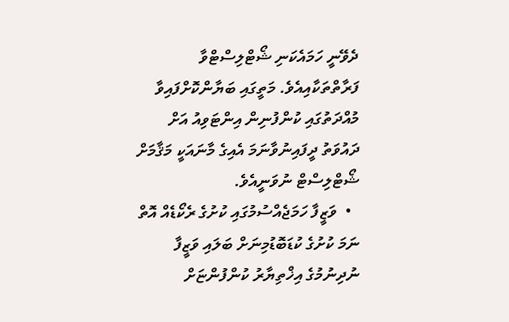ދެވޭނީ ހަމައެކަނި ޝޯޓްލިސްޓްވާ ފަރާތްތަކާއިއެވެ. މަތީގައި ބަޔާންކޮށްފައިވާ މުއްދަތުގައި ކުންފުނިން އިންޓަވިއު އަށް ދައުވަތު ދީފައިނުވާނަމަ އެއިގެ މާނައަކީ މަޤާމަށް ޝޯޓްލިސްޓް ނުވަނީއެވެ.
  •  ވަޒީފާ ހަމަޖެއްސުމުގައި ކުށުގެ ރެކޯޑެއް އޮތް ނަމަ ކުށުގެ ކުޑަބޮޑުމިނަށް ބަލައި ވަޒީފާ ނުދިނުމުގެ އިޚްތިޔާރު ކުންފުންޏަށް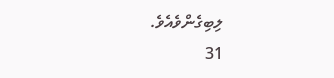ލިބިގެންވެއެވެ.
31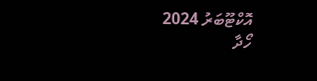އޮކްޓޫބަރު 2024
ހޯދާ